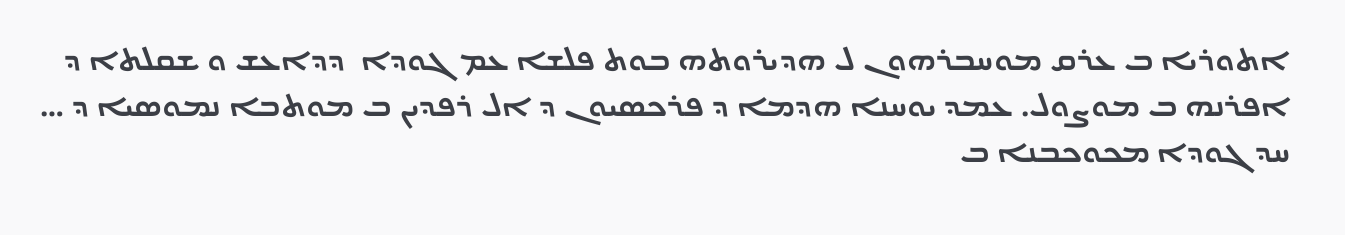ܐܬܘܪܝܐ ܒ ܥܪܩ ܡܘܚܒܪܗܘܢ ܠ ܗܕܝܪܘܬܗ ܒܘܬ ܦܠܫܐ ܥܡ ܓܘܕܐ  ܕܕܐܥܫ ܘ ܫܩܠܬܐ ܕ ܐܦܪܢܗ ܒ ܡܘܨܘܠ. ܥܡܕ ܝܘܚܢܐ ܗܕܡܐ ܕ ܦܪܟܣܝܘܢ ܕ ܐܠ ܪܦܕܝܢ ܒ ܡܘܬܒܐ ܢܡܘܣܝܐ ܕ …
ܚܕ ܓܘܕܐ ܡܟܘܟܒܢܐ ܒ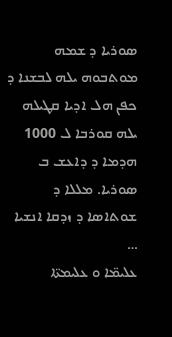ܣܘܪܝܐ ܕ ܫܡܗ ܡܘܬܒܘܗ ܝܠܗ ܠܒܫܢܐ ܕ ܟܦܢ ܗܠ ܐܕܝܐ ܩܛܝܠܗ ܝܠܗ ܩܘܪܒܐ ܠ 1000 ܗܕܡܐ ܕ ܕܐܥܫ ܒ ܣܘܪܝܐ. ܡܠܠܐ ܕ ܫܘܬܐܣܐ ܕ ܙܕܩܐ ܐܢܫܝܐ …
ܥܠܝܡ̈ܐ ܘ ܥܠܝܡܬ̈ܐ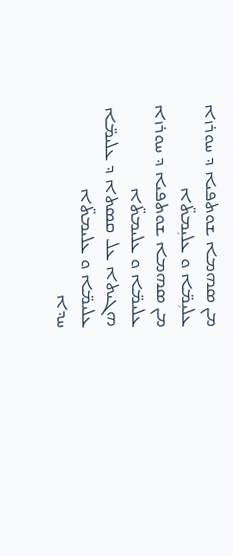ܡܢ ܣܗܡܐ ܫܘܬܦܝܐ ܕ ܚܘܪܙܐ
ܥܠܝܼܡ̈ܐ ܘ ܥܠܝܼܡܬ̈ܐ
ܡܢ ܣܗܡܐ ܫܘܬܦܝܐ ܕ ܚܘܪܙܐ
ܥܠܝܡ̈ܐ ܘ ܥܠܝܡܬ̈ܐ
ܗܓܝܬܐ ܥܠ ܩܣܬܐ ܕ ܥܠܝܡ̈ܐ
ܥܠܝܡ̈ܐ ܘ ܥܠܝܡܬ̈ܐ
ܚܕܐ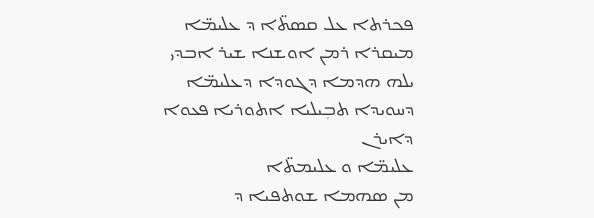ܦܟܪܬܐ ܥܠ ܩܣܬ̈ܐ ܕ ܥܠܝܡ̈ܐ
ܡܝܩܪܐ ܪܡܢ ܐܘܫܢܐ ܫܝܪ ܐܒܕܝ ܝܠܗ ܗܕܡܐ ܕܓܘܕܐ ܕܥܠܝܡ̈ܐ ܕܚܘܝܕܐ ܬܒܼܝܠܝܐ ܐܬܘܪܝܐ ܦܥܘܐ ܕܐܝܪܢ
ܥܠܝܡ̈ܐ ܘ ܥܠܝܡܬ̈ܐ
ܡܢ ܣܗܡܐ ܫܘܬܦܝܐ ܕ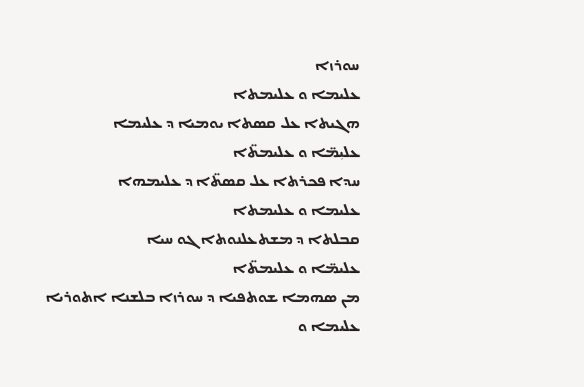ܚܘܪܙܐ
ܥܠܝܡܐ ܘ ܥܠܝܡܬܐ
ܗܓܝܬܐ ܥܠ ܩܣܬܐ ܝܘܡܝܐ ܕ ܥܠܝܡܐ
ܥܠܝܼܡ̈ܐ ܘ ܥܠܝܡܬ̈ܐ
ܚܕܐ ܦܟܪܬܐ ܥܠ ܩܣܬ̈ܐ ܕ ܥܠܝܡܗܐ
ܥܠܝܡܐ ܘ ܥܠܝܡܬܐ
ܩܒܠܬܐ ܕ ܡܫܬܥܠܢܘܬܐ ܓܘ ܚܝܐ
ܥܠܝܡ̈ܐ ܘ ܥܠܝܡܬ̈ܐ
ܡܢ ܣܗܡܐ ܫܘܬܦܝܐ ܕ ܚܘܪܙܐ ܒܠܫܢܐ ܐܬܘܪܝܐ
ܥܠܝܡܐ ܘ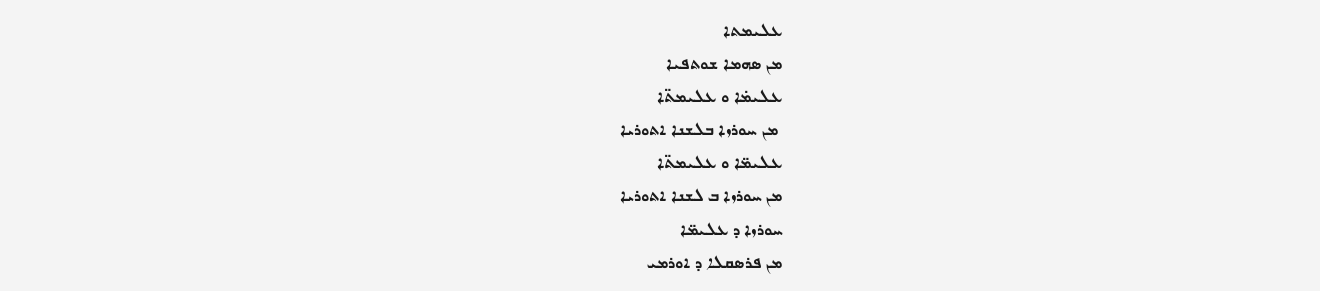ܥܠܝܡܬܐ
ܡܢ ܣܗܡܐ ܫܘܬܦܝܐ
ܥܠܝܡ݁ܐ ܘ ܥܠܝܡܬ̈ܐ
 ܡܢ ܚܘܪܙܐ ܒܠܫܢܐ ܐܬܘܪܝܐ
ܥܠܝܡ̈ܐ ܘ ܥܠܝܡܬ̈ܐ
ܡܢ ܚܘܪܙܐ ܒ ܠܫܢܐ ܐܬܘܪܝܐ
ܚܘܪܙܐ ܕ ܥܠܝܡ̈ܐ
ܡܢ ܦܪܣܩܠܐ ܕ ܐܘܪܡܝ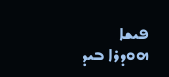ܦܝܫܐ ܗܘܕܪܐ ܒܝܕ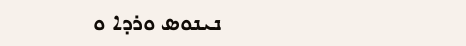ܢܝܢܘܣ ܘܪܕܐ ܘ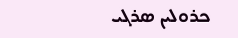ܟܪܘܠܝܢ ܣܪܓܝ